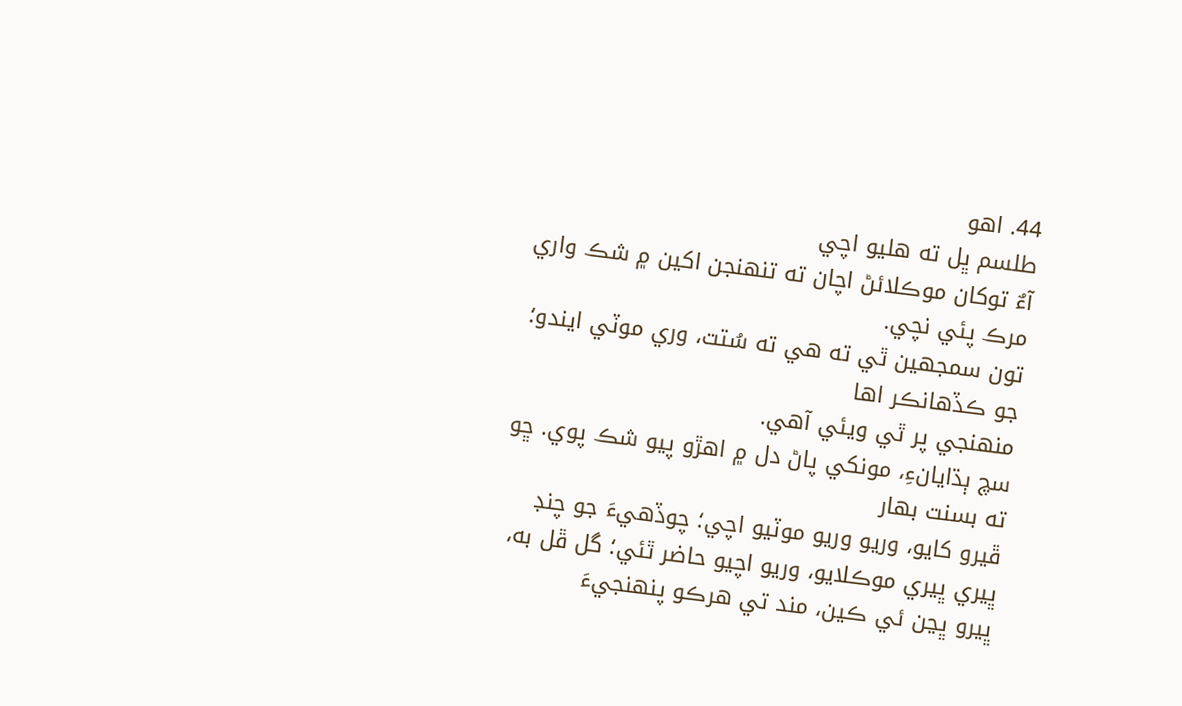44. اهو
طلسم ڀل ته هليو اچي
آءٌ توکان موڪلائڻ اچان ته تنهنجن اکين ۾ شڪ واري مرڪ پئي نچي.
تون سمجهين ٿي ته هي ته سُتت، وري موٽي ايندو؛ جو ڪڏهانڪر اها
منهنجي پر ٿي ويئي آهي.
سچ ٻڌايانءِ، مونکي پاڻ دل ۾ اهڙو پيو شڪ پوي. ڇو ته بسنت بهار
ڦيرو کايو، وريو وريو موٽيو اچي؛ چوڏهيءَ جو چنڊ
ڀيري ڀيري موڪلايو، وريو اچيو حاضر ٿئي؛ گل ڦل به،
ڀيرو ڀڃن ئي ڪين، مند تي هرڪو پنهنجيءَ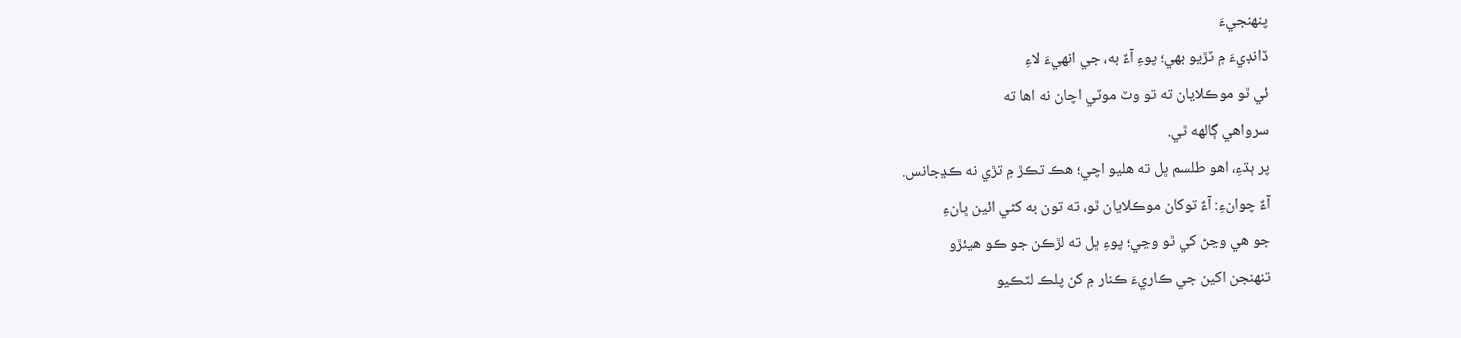پنهنجيءَ
ڏانڊيءَ ۾ ٽڙيو بهي؛ پوءِ آءٌ به، جي انهيءَ لاءِ
ئي ٿو موڪلايان ته تو وٽ موٽي اچان نه اها ته
سرواهي ڳالهه ٿي.
پر ٻڌءِ، اهو طلسم ڀل ته هليو اچي؛ هڪ تڪڙ ۾ تڙي نه ڪڍجانس.
آءٌ چوانءِ: آءٌ توکان موڪلايان ٿو، ته تون به کڻي ائين ڀانءِ
جو هي وڃڻ کي ٿو وڃي؛ پوءِ ڀل ته لڙڪن جو ڪو هيئڙو
تنهنجن اکين جي ڪاريءَ ڪنار ۾ کن پلڪ لٽڪيو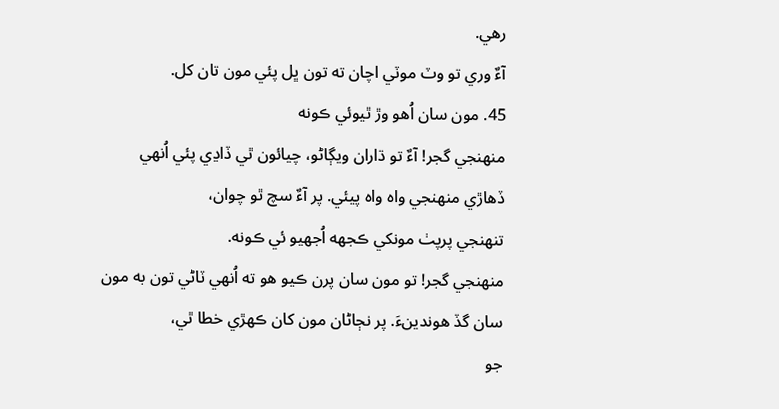رهي.
آءٌ وري تو وٽ موٽي اچان ته تون ڀل پئي مون تان کل.
45. مون سان اُهو وڙ ٿيوئي ڪونه
منهنجي گجر! آءٌ تو ڌاران ويڳاڻو، چيائون ٿي ڏاڍي پئي اُنهي
ڏهاڙي منهنجي واه واه پيئي. پر آءٌ سچ ٿو چوان،
تنهنجي پرپٺ مونکي ڪجهه اُجهيو ئي ڪونه.
منهنجي گجر! تو مون سان پرن ڪيو هو ته اُنهي ٽاڻي تون به مون
سان گڏ هوندينءَ. پر نڄاڻان مون کان ڪهڙي خطا ٿي،
جو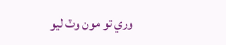وري تو مون وٽ ليو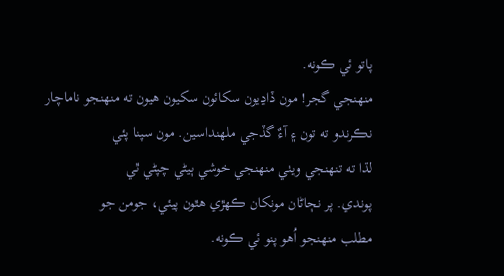پاتو ئي ڪونه.
منهنجي گجر! مون ڏاڍيون سکائون سکيون هيون ته منهنجو ناماچار
نڪرندو ته تون ۽ آءٌ گڏجي ملهنداسين. مون سپنا پئي
لڌا ته تنهنجي ويٺي منهنجي خوشي ٻيڻي چپڻي ٿي
پوندي. پر نڄاڻان مونکان ڪهڙي هٿون پيئي، جومن جو
مطلب منهنجو اُهو پنو ئي ڪونه.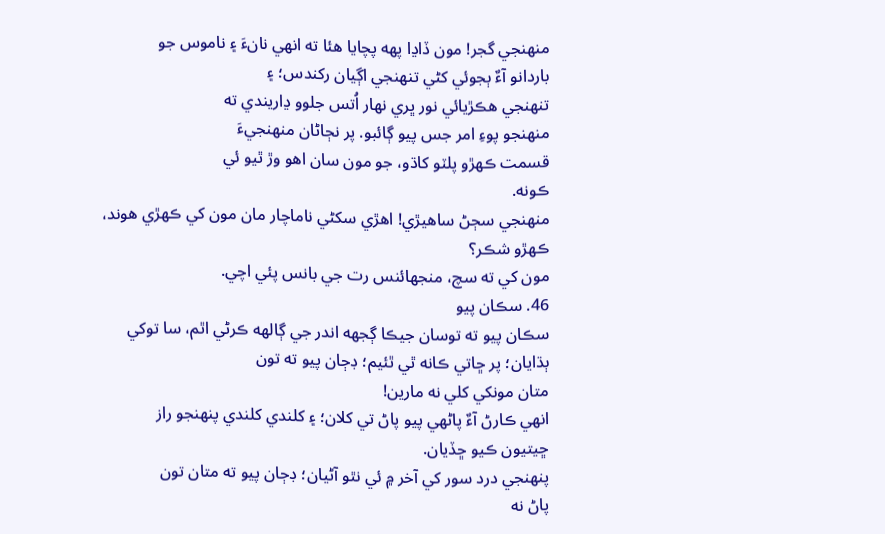منهنجي گجر! مون ڏاڍا پهه پچايا هئا ته انهي نانءَ ۽ ناموس جو
باردانو آءٌ ٻجوئي کڻي تنهنجي اڳيان رکندس؛ ۽
تنهنجي هڪڙيائي نور ڀري نهار اُتس جلوو ڍاريندي ته
منهنجو پوءِ امر جس پيو ڳائبو. پر نڄاڻان منهنجيءَ
قسمت ڪهڙو پلٽو کاڌو، جو مون سان اهو وڙ ٿيو ئي
ڪونه.
منهنجي سڄڻ ساهيڙي! اهڙي سکڻي ناماچار مان مون کي ڪهڙي هوند،
ڪهڙو شڪر؟
مون کي ته سچ، منجهائنس رت جي بانس پئي اچي.
46. سڪان پيو
سڪان پيو ته توسان جيڪا ڳجهه اندر جي ڳالهه ڪرڻي اٿم، سا توکي
ٻڌايان؛ پر ڇاتي ڪانه ٿي ٿئيم؛ ڊڄان پيو ته تون
متان مونکي کلي نه مارين!
انهي ڪارڻ آءٌ پاڻهي پيو پاڻ تي کلان؛ ۽ کلندي کلندي پنهنجو راز
ڇيتيون ڪيو ڇڏيان.
پنهنجي درد سور کي آخر ۾ ئي نٿو آڻيان؛ ڊڄان پيو ته متان تون
پاڻ نه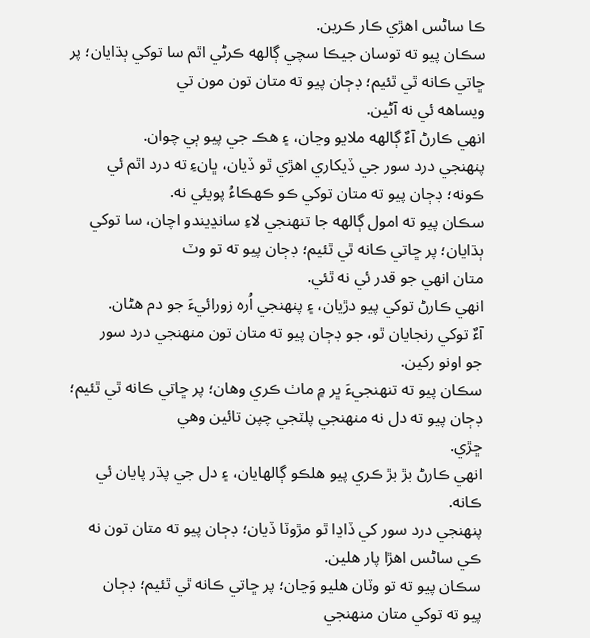ڪا ساڻس اهڙي ڪار ڪرين.
سڪان پيو ته توسان جيڪا سچي ڳالهه ڪرڻي اٿم سا توکي ٻڌايان؛ پر
ڇاتي ڪانه ٿي ٿئيم؛ ڊڄان پيو ته متان تون مون تي
ويساهه ئي نه آڻين.
انهي ڪارڻ آءٌ ڳالهه ملايو وڃان، ۽ هڪ جي پيو ٻي چوان.
پنهنجي درد سور جي ڏيکاري اهڙي ٿو ڏيان، ڀانءِ ته درد اٿم ئي
ڪونه؛ ڊڄان پيو ته متان توکي ڪو ڪهڪاءُ پويئي نه.
سڪان پيو ته امول ڳالهه جا تنهنجي لاءِ سانڍيندو اچان، سا توکي
ٻڌايان؛ پر ڇاتي ڪانه ٿي ٿئيم؛ ڊڄان پيو ته تو وٽ
متان انهي جو قدر ئي نه ٿئي.
انهي ڪارڻ توکي پيو دڙيان، ۽ پنهنجي اُره زورائيءَ جو دم هڻان.
آءٌ توکي رنجايان ٿو، جو ڊڄان پيو ته متان تون منهنجي درد سور
جو اونو رکين.
سڪان پيو ته تنهنجيءَ ڀر ۾ ماٺ ڪري وهان؛ پر ڇاتي ڪانه ٿي ٿئيم؛
ڊڄان پيو ته دل نه منهنجي پلٽجي چپن تائين وهي
ڇڙي.
انهي ڪارڻ بڙ بڙ ڪري پيو هلڪو ڳالهايان، ۽ دل جي پڌر پايان ئي
ڪانه.
پنهنجي درد سور کي ڏاڍا ٿو مڙوٽا ڏيان؛ ڊڄان پيو ته متان تون نه
ڪي ساڻس اهڙا پار هلين.
سڪان پيو ته تو وٽان هليو وَڃان؛ پر ڇاتي ڪانه ٿي ٿئيم؛ ڊڄان
پيو ته توکي متان منهنجي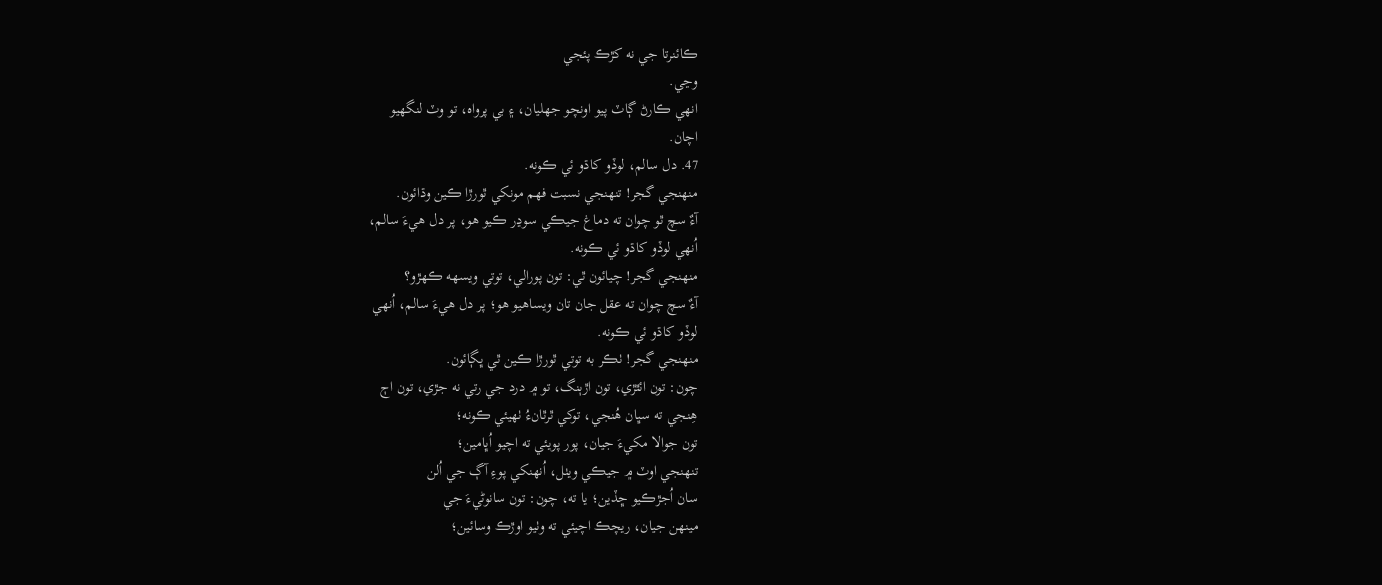ڪائنرتا جي نه کڙڪ پئجي
وڃي.
انهي ڪارڻ ڳاٽ پيو اونچو جهليان، ۽ بي پرواه، تو وٽ لنگهيو
اچان.
47. دل سالم، لوڏو کاڌو ئي ڪونه.
منهنجي گجر! تنهنجي نسبت فهم مونکي ٿورڙا ڪين وڌائون.
آءٌ سچ ٿو چوان ته دماغ جيڪي سوڍر ڪيو هو، پر دل هيءَ سالم،
اُنهي لوڏو کاڌو ئي ڪونه.
منهنجي گجر! چيائون ٿي: تون پورالي، توتي ويسهه ڪهڙو؟
آءٌ سچ چوان ته عقل جان تان ويساهيو هو؛ پر دل هيءَ سالم، اُنهي
لوڏو کاڌو ئي ڪونه.
منهنجي گجر! ٺڪر به توتي ٿورڙا ڪين ٿي ڀڳائون.
چون: تون ائٿڙي، تون اڙٻنگ، تو ۾ درد جي رتي نه جڙي، تون اڄ
هِنجي ته سڀان هُنجي، توکي ٿرٿانءُ ٺهيئي ڪونه؛
تون جوالا مکيءَ جيان، پور پويئي ته اچيو اُڀامين؛
تنهنجي اوٽ ۾ جيڪي ويٺل، اُنهنکي پوءِ آڳ جي اُلن
سان اُجڙڪيو ڇڏين؛ يا ته، چون: تون سانوڻيءَ جي
مينهن جيان، ريچڪ اچيئي ته وٺيو اوڙڪ وسائين؛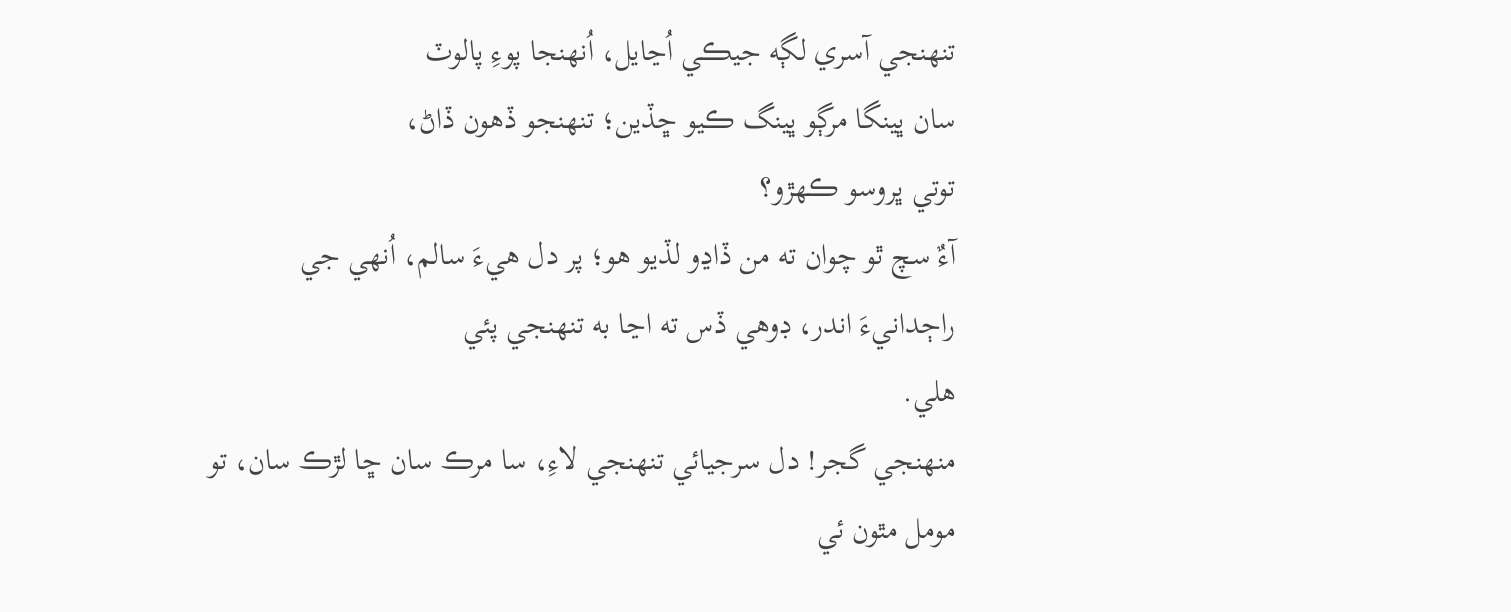تنهنجي آسري لڳه جيڪي اُڃايل، اُنهنجا پوءِ پالوٽ
سان ڀينگا مرڳو ڀينگ ڪيو ڇڏين؛ تنهنجو ڏهون ڏاڻ،
توتي ڀروسو ڪهڙو؟
آءٌ سچ ٿو چوان ته من ڏاڍو لڏيو هو؛ پر دل هيءَ سالم، اُنهي جي
راڄدانيءَ اندر، ڊوهي ڏس ته اڃا به تنهنجي پئي
هلي.
منهنجي گجر! دل سرجيائي تنهنجي لاءِ، سا مرڪ سان ڇا لڙڪ سان، تو
مومل مٿون ئي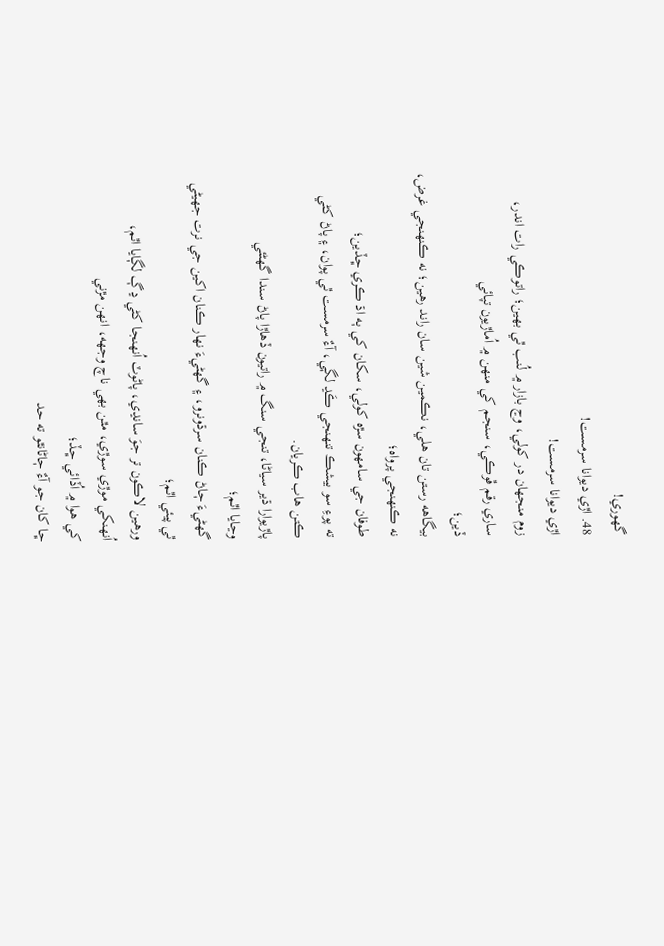گهوري!
48. اڙي ديوانا سرمست!
اڙي ديوانا سرمست!
زوم منجهان در کولي، وڃ بازار ۾ لُنب ٿي بهين؛ راتوڪي رات اندر،
ساري رقم ڦوڪي، سنجم کي منهن ۾ اُماڙيون تپائي
ڏين؛
بيگاهه رستن تان هلي، نڪمين شين سان راند رهين؛ نه ڪنهنجي غرض،
نه ڪنهنجي پرواه؛
طوفان جي سامهون سڙه کولي، سکان کي ٻه اڌ ڪري ڇڏين؛
ته پوءِ سو بيشڪ تنهنجي ڪَڍ لڳي، آءٌ سرمست ٿي پوان، ۽ پاڻ کڻي
ڪتن هاب ڪريان.
پاڙيوارا ڌير سياڻا، تنجي سنگ ۾ راتيون ڏهاڙا پاڻ سندا گهڻئي
وڃايا اٿم؛
گهڻيءَ ڄاڻ ڪنان سرڌونرو، ۽ گهڻيءَ نهار ڪنان اکين جي نرت جهيڻي
ٿي پيئي اٿم؛
ورهين لاڪون تر جوَ سانڍي، پاڻوٽ اُنهنجا کڻي ڍڳ لڳايا اٿم،
اُنهنکي موڙي سوڙي، مٿن بهي ناچ وجهه، انهن مڙني
کي هوا ۾ اُڏائي ڇڏ؛
ڇا کان جو آءٌ ڄاڻانٿو ته حد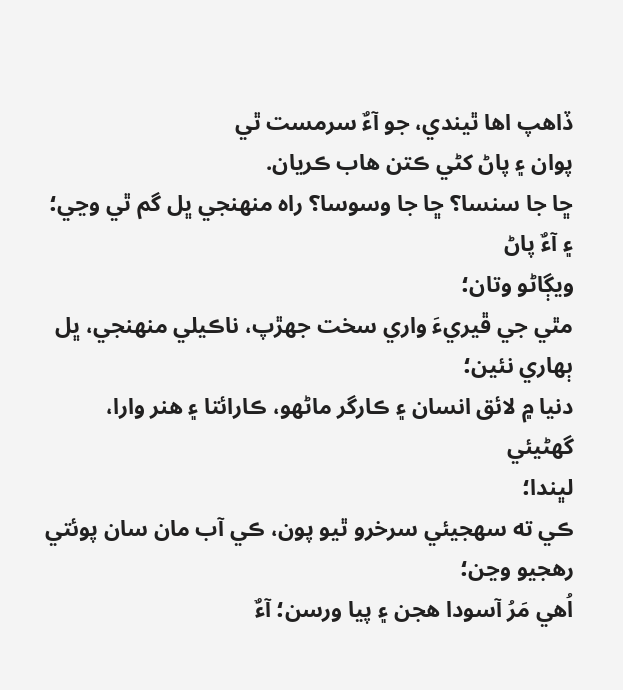ڏاهپ اها ٿيندي، جو آءٌ سرمست ٿي
پوان ۽ پاڻ کڻي ڪتن هاب ڪريان.
ڇا جا سنسا؟ ڇا جا وسوسا؟ راه منهنجي ڀل گم ٿي وڃي؛ ۽ آءٌ پاڻ
ويڳاڻو وتان؛
مٿي جي ڦيريءَ واري سخت جهڙپ، ناڪيلي منهنجي، ڀل ٻهاري نئين؛
دنيا ۾ لائق انسان ۽ ڪارگر ماڻهو، ڪارائتا ۽ هنر وارا، گهڻيئي
لڀندا؛
ڪي ته سهجيئي سرخرو ٿيو پون، ڪي آب مان سان پوئتي رهجيو وڃن؛
اُهي مَرُ آسودا هجن ۽ پيا ورسن؛ آءٌ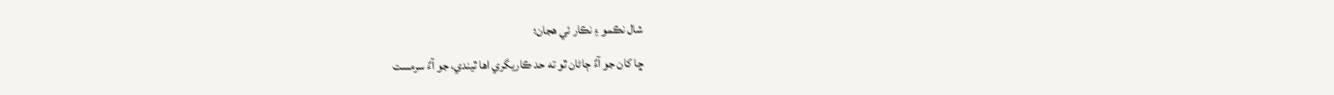شال نڪمو ۽ نڪار ئي هجان؛
ڇا کان جو آءٌ ڄاڻان ٿو ته حد ڪاريگري اها ٿيندي، جو آءٌ سرمست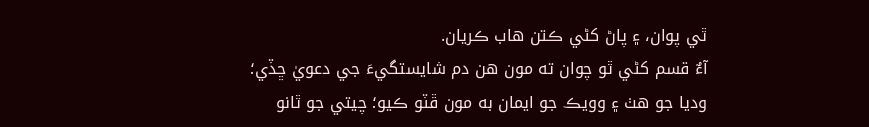ٿي پوان، ۽ پاڻ کڻي ڪتن هاب ڪريان.
آءٌ قسم کڻي ٿو چوان ته مون هن دم شايستگيءَ جي دعويٰ ڇڏي؛
وديا جو هٺ ۽ وويڪ جو ايمان به مون ڦٽو ڪيو؛ چيتي جو ٿانو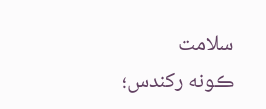سلامت
ڪونه رکندس؛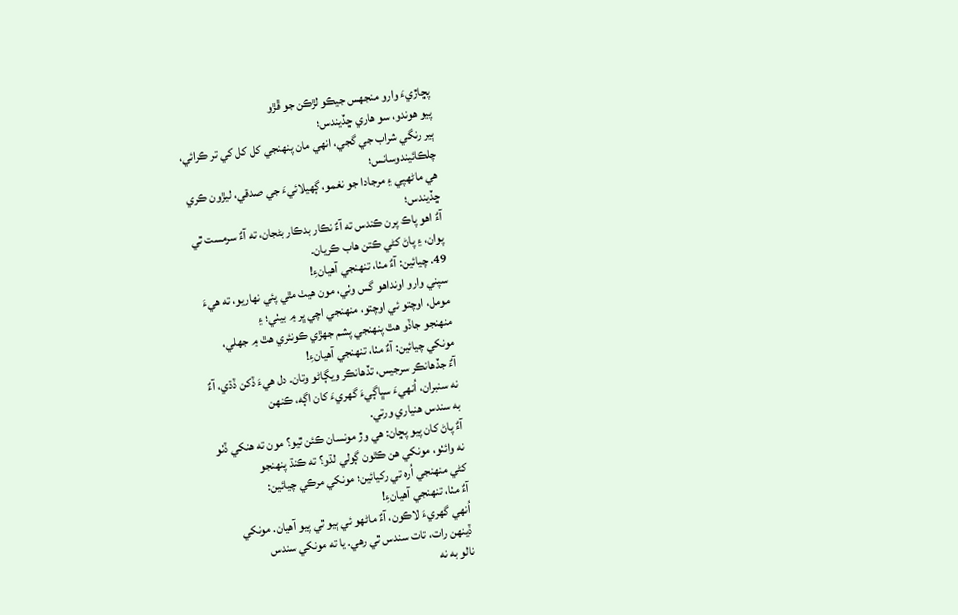پڇاڙيءَ وارو منجهس جيڪو لڙڪن جو ڦڙو
پيو هوندو، سو هاري ڇڏيندس؛
ٻير رنگي شراب جي گجي، انهي مان پنهنجي کل کل کي تر ڪرائي،
چلڪائيندوسانس؛
هي ماڻهپي ۽ مرجادا جو نغمو، ڳهيلائيءَ جي صدقي، ليڙون ڪري
ڇڏيندس؛
آءٌ اهو پاڪ پرن ڪندس ته آءٌ نڪار بدڪار بڻجان، ته آءٌ سرمست ٿي
پوان، ۽ پاڻ کڻي ڪتن هاب ڪريان.
49. چيائين: آءٌ مٺا، تنهنجي آهيانءِ!
سپني وارو اونداهو گس وٺي، مون هيٺ مٿي پئي نهاريو، ته هيءَ
مومل، اوچتو ئي اوچتو، منهنجي اچي ڀر ۾ بيٺي؛ ۽
منهنجو جاڏو هٿ پنهنجي پشم جهڙي ڪونئري هٿ ۾ جهلي،
مونکي چيائين: آءٌ مٺا، تنهنجي آهيانءِ!
آءٌ جڏهانڪر سرجيس، تڏهانڪر ويڳاڻو وتان. دل هيءَ ڏکن ڏڌي، آءٌ
نه سنبران، اُنهيءَ سڀاڳيءَ گهريءَ کان اڳه، ڪنهن
به سندس هنياري ورتي.
آءٌ پاڻ کان پيو پڇان: هي وڙ مونسان ڪئن ٿيو؟ مون ته هنکي ڏٺو
نه وائٺو، مونکي هن ڪٿون ڳولي لڌو؟ ته ڪنڌ پنهنجو
کڻي منهنجي اُره تي رکيائين؛ مونکي مرڪي چيائين:
آءٌ مٺا، تنهنجي آهيانءِ!
اُنهي گهريءَ لاڪون، آءٌ ماڻهو ئي ٻيو ٿي پيو آهيان. مونکي
ڏينهن رات، تات سندس ٿي رهي. يا ته مونکي سندس
نالو به نه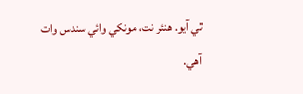ٿي آيو. هنئر نت، مونکي وائي سندس وات
آهي.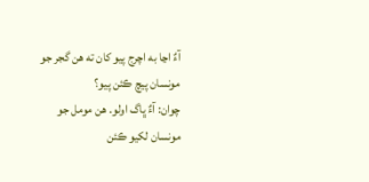آءٌ اڃا به اچرج پيو کان ته هن گجر جو مونسان پيچ ڪئن پيو؟
چوان: آءٌ ڀاگ اولو. هن مومل جو مونسان لکيو ڪئن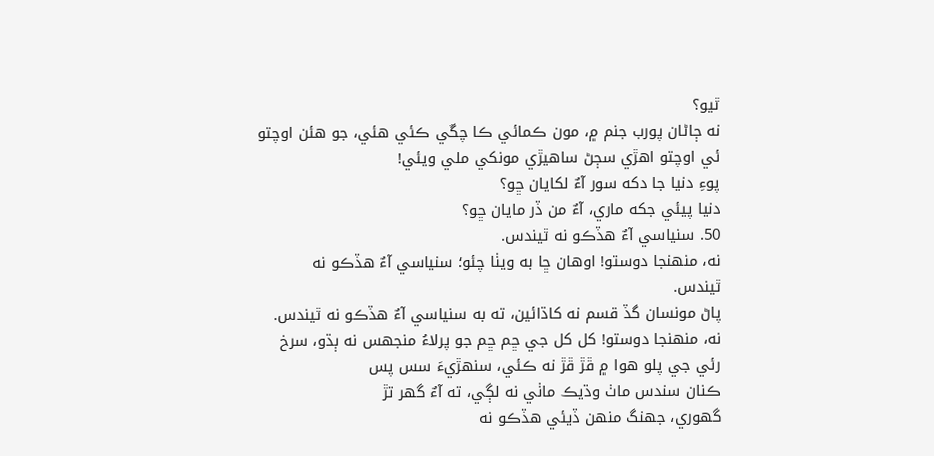ٿيو؟
نه ڄاڻان پورب جنم ۾، مون ڪمائي ڪا چڱي ڪئي هئي، جو هئن اوچتو
ئي اوچتو اهڙي سڄڻ ساهيڙي مونکي ملي ويئي!
پوءِ دنيا جا دکه سور آءٌ لکايان ڇو؟
دنيا پيئي جکه ماري، آءٌ من ڏر مايان ڇو؟
50. سنياسي آءٌ هڏڪو نه ٿيندس.
نه، منهنجا دوستو! اوهان ڇا به ويٺا چئو؛ سنياسي آءٌ هڏڪو نه
ٿيندس.
پاڻ مونسان گڏ قسم نه کاڌائين، ته به سنياسي آءٌ هڏڪو نه ٿيندس.
نه، منهنجا دوستو! کل کل جي ڇم ڇم جو پرلاءُ منجهس نه ٻڌو، سرخ
رئي جي پلو هوا ۾ ڦڙ ڦڙ نه ڪئي، سنهڙيءَ سس پس
ڪنان سندس ماٺ وڌيڪ ماٺي نه لڳي، ته آءٌ گهر تڙ
گهوري، جهنگ منهن ڏيئي هڏڪو نه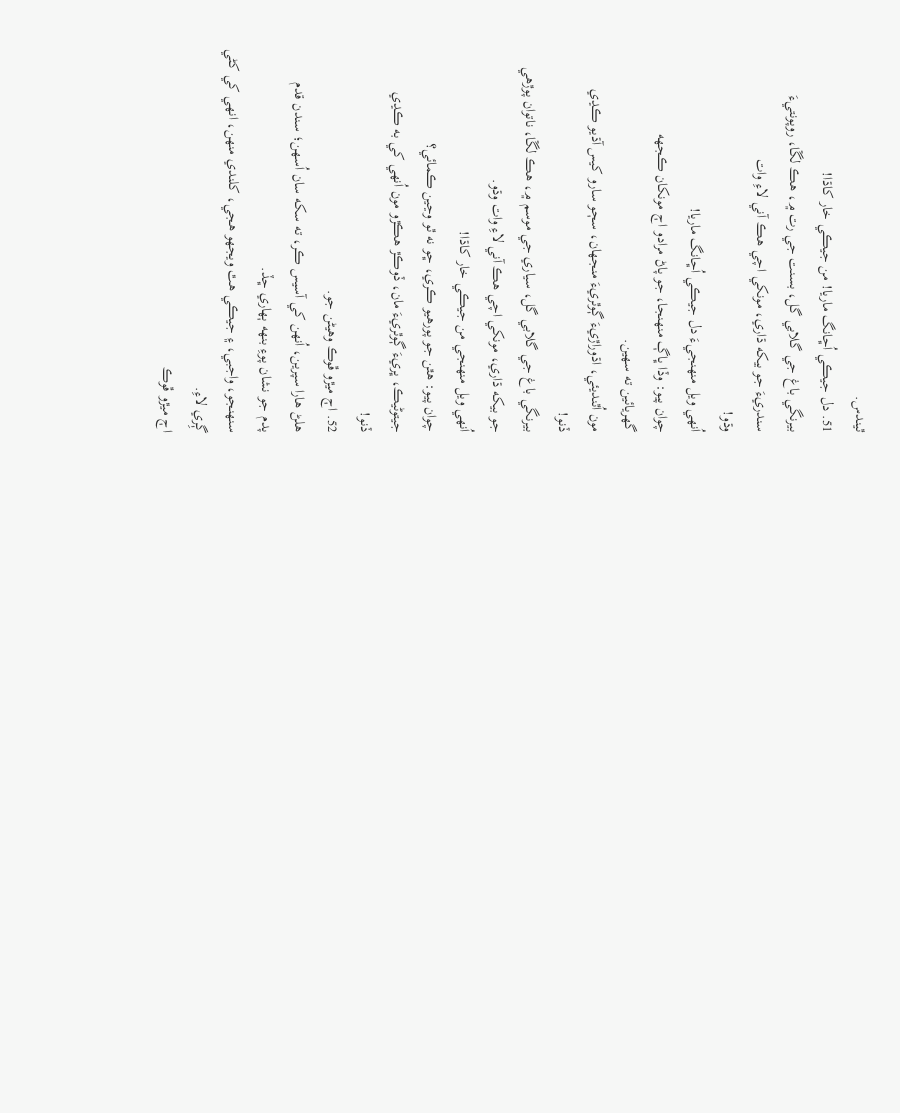ٿيندس.
51. دل جيڪي اُڇانگ ماريا! من جيڪي خار کاڌا!
بيرنگي باغ جي گلابي گل، بسنت جي رت ۾، هڪ لڱا، روپونتيءَ
سندريءَ جو بيکه ڌاري، مونکي اچي هڪ آني لاءِ وات
وڌو!
اُنهي ويل منهنجيءَ دل جيڪي اُڇانگ ماريا!
چوان پيو: وڏا ڀاڳ منهنجا، جو پاڻ مرادو اڄ مونکان ڪجهه
گهريائين ته سهين.
مون اُٿنديئي، اڌوراڙيءَ ڳوٿريءَ منجهان، سڄو سارو کيس آڌيو ڪڍي
ڏنو!
بيرنگي باغ جي گلابي گل، سياري جي موسم ۾، هڪ لڱا، ناتوان پوڙهي
جو بيکه ڌاري، مونکي اچي هڪ آني لاءِ وات وڌو.
اُنهي ويل منهنجي من جيڪي خار کاڌا!
چوان پيو: هٿن جو پورهيو ڪري، ڇو نه ٿو وڃين ڪمائي؟
جيتوڻيڪ، ڀريءَ ڳوٿريءَ مان، ڏوڪڙ هڪڙو مون اُنهي کي به ڪڍي
ڏنو!
52. اڄ ميڙو ڦوڪ وهيڻن جو.
هلڻ هارا سپرين، اُنهن کي آسيس ڪر، ته سکه سان اُسهن؛ سندن قدم
پدم جو نشان پوءِ بنهه ٻهاري ڇڏ.
سنهنجو، واجبي، ۽ جيڪي هٿ ويجهو هجي، کلندي منهن، انهي کي کڻي
ڳِري لاءِ.
اڄ ميڙو ڦوڪ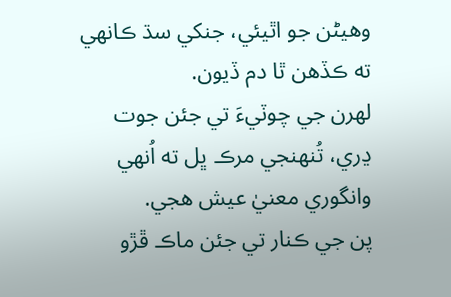وهيڻن جو اٿيئي، جنکي سڌ ڪانهي ته ڪڏهن ٿا دم ڏيون.
لهرن جي چوٽيءَ تي جئن جوت ڍري، تُنهنجي مرڪ ڀل ته اُنهي
وانگوري معنيٰ عيش هجي.
پن جي ڪنار تي جئن ماڪ ڦڙو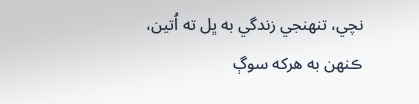نچي، تنهنجي زندگي به ڀل ته اُتين،
ڪنهن به هرکه سوڳ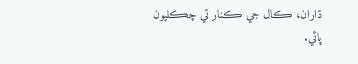ڌاران، ڪال جي ڪنار تي چڪليون
پائي.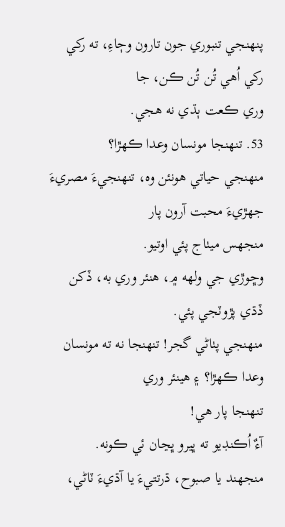پنهنجي تنبوري جون تارون وڄاءِ، ته رکي رکي اُهي تُن تُن ڪن، جا
وري ڪعت ٻڌي نه هجي.
53. تنهنجا مونسان وعدا ڪهڙا؟
منهنجي حياتي هونئن وه، تنهنجيءَ مصريءَ جهڙيءَ محبت آرون پار
منجهس ميٺاج پئي اوتيو.
وڇوڙي جي ولهه ۾، هنئر وري به، ڏکن ڏڌي پڙوٽجي پئي.
منهنجي پٺاڻي گجر! تنهنجا نه ته مونسان وعدا ڪهڙا؟ ۽ هينئر وري
تنهنجا پار هي!
آءٌ اُڪنڊيو ته ڀيرو ڀڃان ئي ڪونه.
منجهند يا صبوح، ڌرتتيءَ يا آڌيءَ ٽاڻي،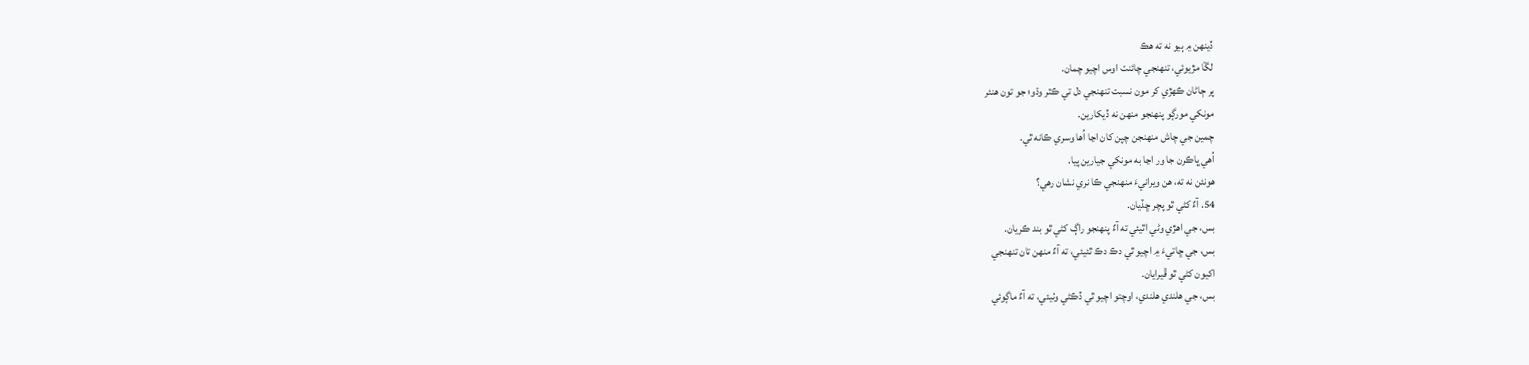ڏينهن ۾ ٻيو نه ته هڪ
لڱا مڙيوئي، تنهنجي چائنٺ اوس اچيو چمان.
پر ڄاڻان ڪهڙي کر مون نسبت تنهنجي دل تي ڪٽر وڌو؛ جو تون هنئر
مونکي مورڳو پنهنجو منهن نه ڏيکارين.
چمين جي چاش منهنجن چپن کان اڃا اُها وسري ڪانه ٿي.
اُهي ڀاڪرن جا ور اڃا به مونکي جيارين پيا.
هونئن نه ته، هن ويرانيءَ منهنجي ڪا نري نشان رهي؟
54. آءٌ کڻي ٿو پچر ڇڏيان.
بس، جي اهڙي وڻي اٿيئي ته آءٌ پنهنجو راڳ کڻي ٿو بند ڪريان.
بس، جي ڇاتيءَ ۾ اچيو ٿي دڪ دڪ ٿئيئي، ته آءٌ منهن تان تنهنجي
اکيون کڻي ٿو ڦيرايان.
بس، جي هلندي هلندي، اوچتو اچيو ٿي ڏڪڻي وٺيئي، ته آءٌ ماڳوئي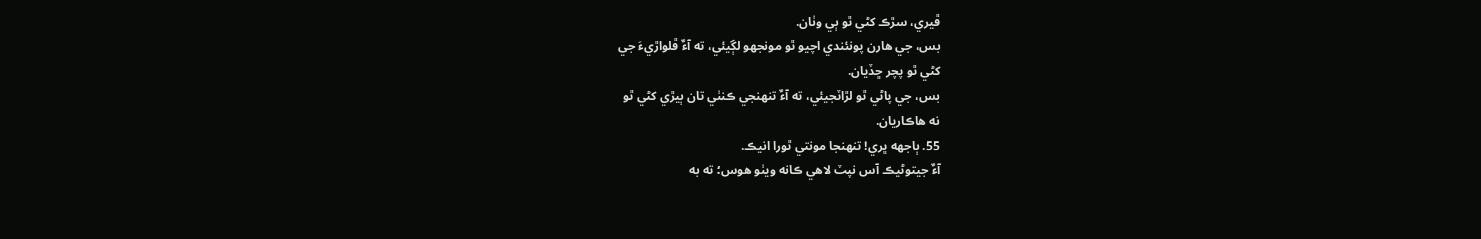ڦيري، سڙڪ کڻي ٿو ٻي وٺان.
بس، جي هارن پونئندي اچيو ٿو مونجهو لڳيئي، ته آءٌ ڦلواڙيءَ جي
کڻي ٿو پچر ڇڏيان.
بس، جي پاڻي ٿو لڙاٽجيئي، ته آءٌ تنهنجي ڪنٺي تان ٻيڙي کڻي ٿو
نه هاڪاريان.
55. ٻاجهه ڀري! تنهنجا مونتي ٿورا انيڪ.
آءٌ جيتوڻيڪ آس نپٽ لاهي ڪانه ويٺو هوس؛ ته به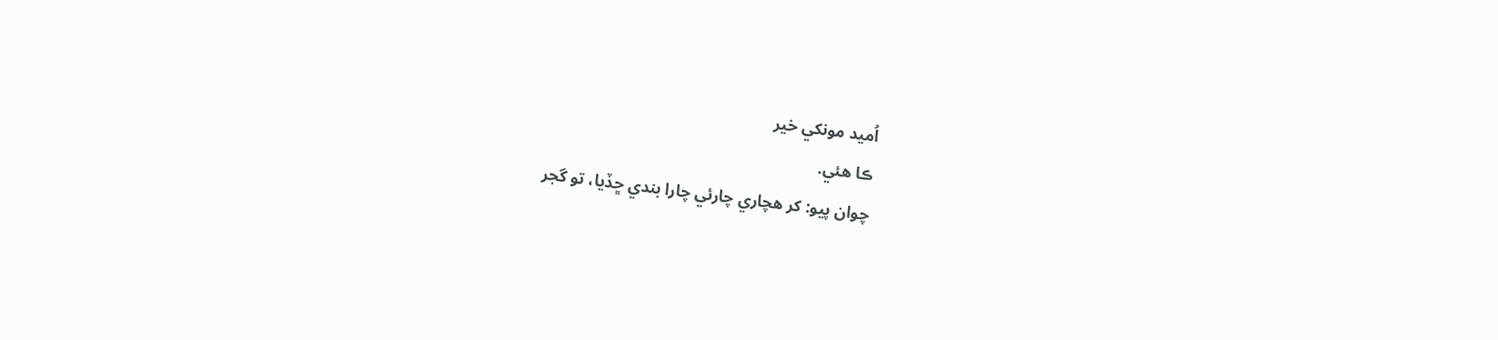اُميد مونکي خير
ڪا هئي.
چوان پيو: کر هچاري چارئي چارا بندي ڇڏيا، تو گجر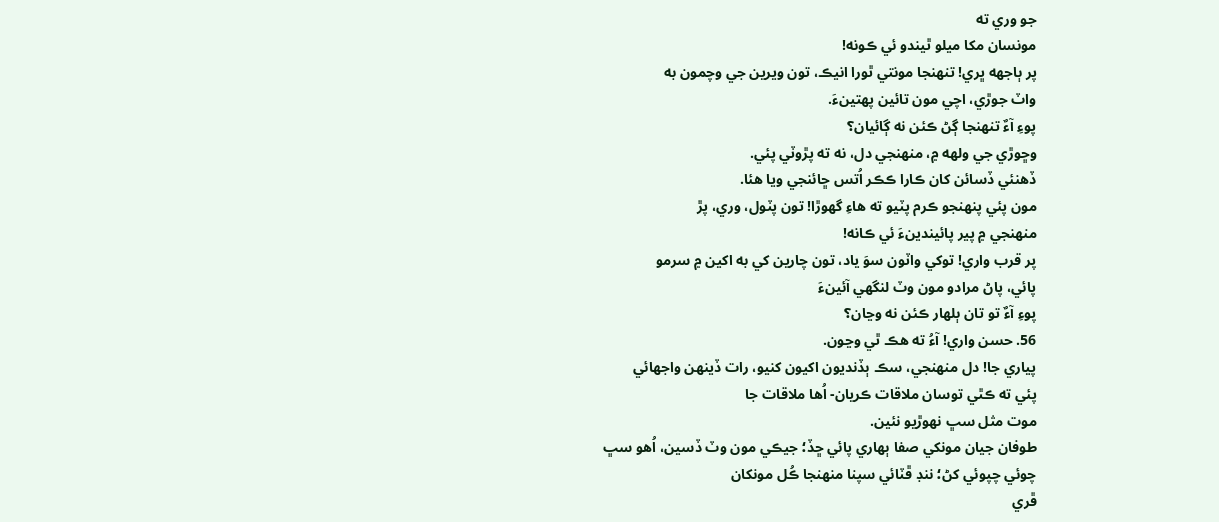جو وري ته
مونسان مکا ميلو ٿيندو ئي ڪونه!
پر ٻاجهه ڀري! تنهنجا مونتي ٿورا انيڪ، تون ويرين جي وچمون به
واٽ جوڙي، اچي مون تائين پهتينءَ.
پوءِ آءٌ تنهنجا ڳڻ ڪئن نه ڳائيان؟
وڇوڙي جي ولهه ۾، منهنجي دل، نه ته پڙوٽي پئي.
ڏهنئي ڏسائن کان ڪارا ڪڪر اُتس ڇائنجي ويا هئا.
مون پئي پنهنجو ڪرم پٽيو ته هاءِ گهوڙا! تون پٽول، وري، پڙ
منهنجي ۾ پير پائيندينءَ ئي ڪانه!
پر قرب واري! توکي واٽون سوَ ياد، تون چارين کي به اکين ۾ سرمو
پائي، پاڻ مرادو مون وٽ لنگهي آئينءَ
پوءِ آءٌ تو تان ٻلهار ڪئن نه وڃان؟
56. حسن واري! آءُ ته هڪ ٿي وڃون.
پياري جا! دل منهنجي، سڪ ٻڏنديون اکيون کنيو، رات ڏينهن واجهائي
پئي ته ڪٿي توسان ملاقات ڪريان- اُها ملاقات جا
موت مثل سڀ نهوڙيو نئين.
طوفان جيان مونکي صفا ٻهاري پائي ڇڏ؛ جيڪي مون وٽ ڏسين، اُهو سڀ
چوئي چپوئي کڻ؛ ننڊ ڦٽائي سپنا منهنجا ڪُل مونکان
ڦري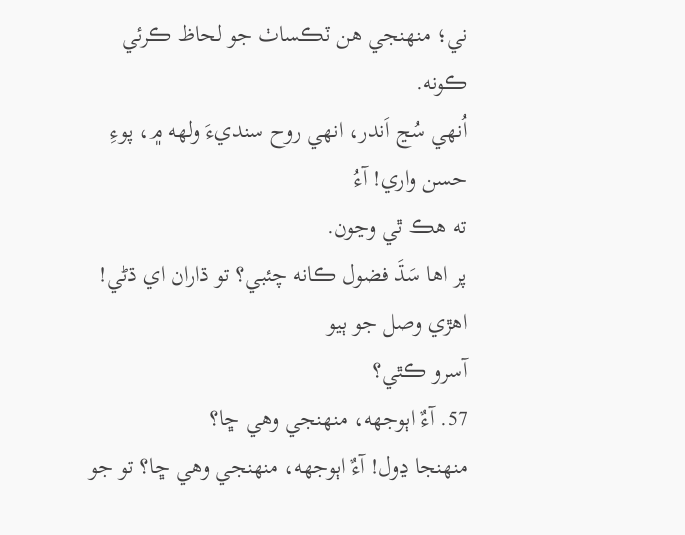ني؛ منهنجي هن ٽڪساٺ جو لحاظ ڪرئي ڪونه.
اُنهي سُڃ اَندر، انهي روح سنديءَ ولهه ۾، پوءِ حسن واري! آءُ
ته هڪ ٿي وڃون.
پر اها سَڌَ فضول ڪانه چئبي؟ تو ڌاران اي ڌڻي! اهڙي وصل جو ٻيو
آسرو ڪٿي؟
57. آءٌ اٻوجهه، منهنجي وهي ڇا؟
منهنجا ڍول! آءٌ اٻوجهه، منهنجي وهي ڇا؟ تو جو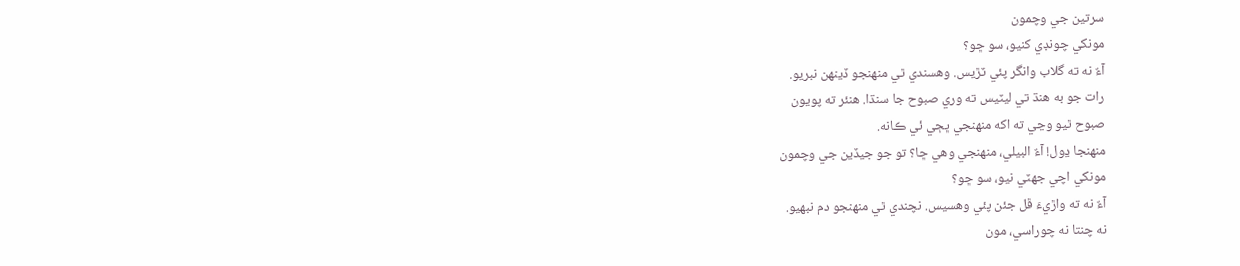سرتين جي وچمون
مونکي چونڊي کنيو، سو ڇو؟
آءٌ نه ته گلاب وانگر پئي ٽڙيس. وهسندي ٿي منهنجو ڏينهن نبريو.
رات جو به هنڌ تي ليٽيس ته وري صبوح جا سنڌا. هنئر ته پويون
صبوح ٿيو وڃي ته اکه منهنجي ڀڄي ئي ڪانه.
منهنجا ڍول! آءٌ البيلي، منهنجي وهي ڇا؟ تو جو جيڏين جي وچمون
مونکي اچي جهٽي نيو، سو ڇو؟
آءٌ نه ته واڙيءَ ڦل جئن پئي وهسيس. نچندي ٿي منهنجو دم نبهيو.
نه چنتا نه چوراسي، مون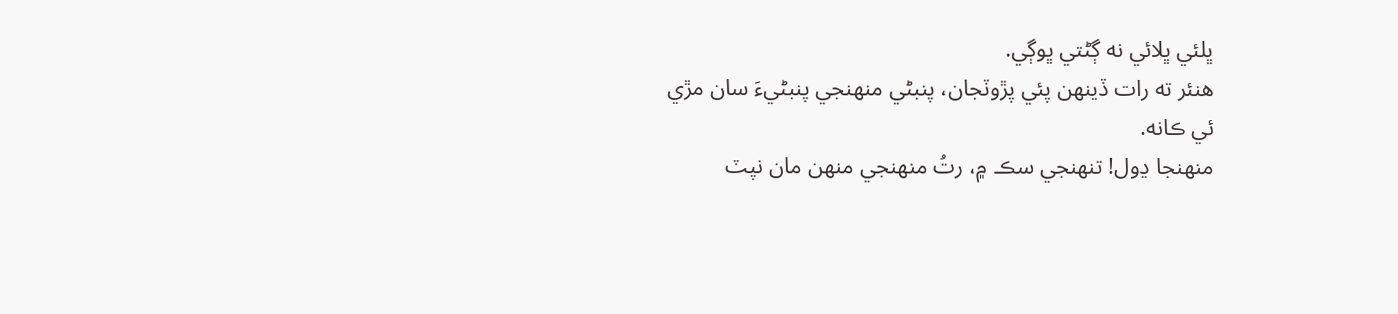ڀلئي ڀلائي نه ڳڻتي ڀوڳي.
هنئر ته رات ڏينهن پئي پڙوٽجان، پنبڻي منهنجي پنبڻيءَ سان مڙي
ئي ڪانه.
منهنجا ڍول! تنهنجي سڪ ۾، رتُ منهنجي منهن مان نپٽ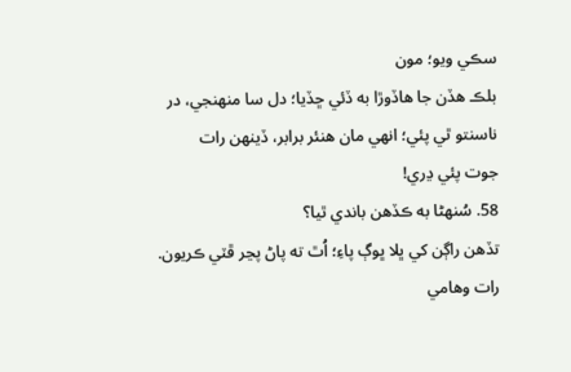سڪي ويو؛ مون
بلڪ هڏن جا هاڏوڙا به ڏئي ڇڏيا؛ دل سا منهنجي، در
ناسنتو ٿي پئي؛ انهي مان هنئر برابر، ڏينهن رات
جوت پئي ڍري!
58. سُنهڻا به ڪڏهن باندي ٿيا؟
تڏهن راڳن کي ڀلا ڀوڳ پاءِ؛ اُٿ ته پاڻ پڃر ڦٽي ڪريون.
رات وهامي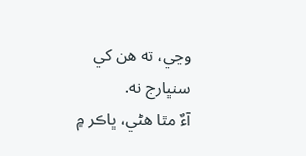وڃي، ته هن کي سنڀارج نه.
آءٌ مٿا هڻي، ڀاڪر ۾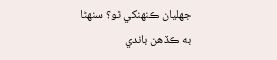جهليان ڪنهنکي ٿو؟ سنهڻا به ڪڏهن باندي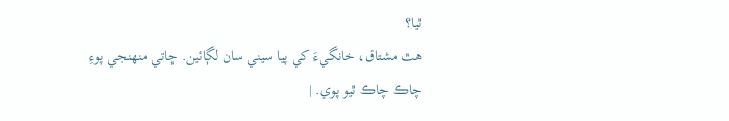ٿيا؟
هٿ مشتاق، خانگيءَ کي پيا سيني سان لڳائين. ڇاتي منهنجي پوءِ
چاڪ چاڪ ٿيو پوي. |